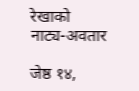रेखाको नाट्य‍‍-अवतार

जेष्ठ १४,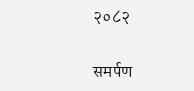२०८२

समर्पण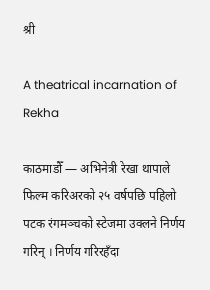श्री

A theatrical incarnation of Rekha

काठमाडौँ — अभिनेत्री रेखा थापाले फिल्म करिअरको २५ वर्षपछि पहिलो पटक रंगमञ्चको स्टेजमा उक्लने निर्णय गरिन् । निर्णय गरिरहँदा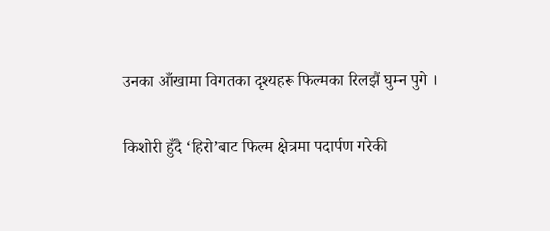उनका आँखामा विगतका दृश्यहरू फिल्मका रिलझैं घुम्न पुगे ।

किशोरी हुँदै ‘हिरो’बाट फिल्म क्षेत्रमा पदार्पण गरेकी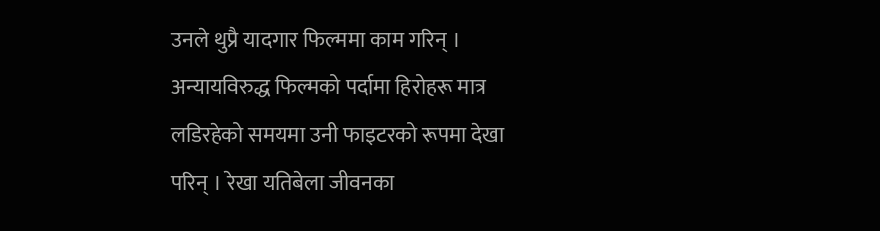उनले थुप्रै यादगार फिल्ममा काम गरिन् । अन्यायविरुद्ध फिल्मको पर्दामा हिरोहरू मात्र लडिरहेको समयमा उनी फाइटरको रूपमा देखा परिन् । रेखा यतिबेला जीवनका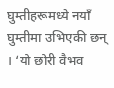घुम्तीहरूमध्ये नयाँ घुम्तीमा उभिएकी छन् । ‘यो छोरी वैभव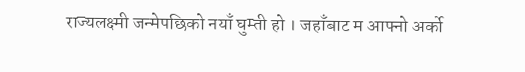राज्यलक्ष्मी जन्मेपछिको नयाँ घुम्ती हो । जहाँबाट म आफ्नो अर्को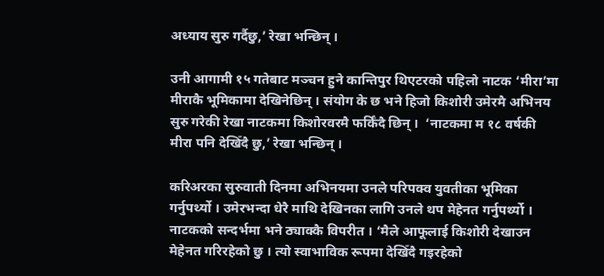अध्याय सुरु गर्दैछु,’ रेखा भन्छिन् ।

उनी आगामी १५ गतेबाट मञ्चन हुने कान्तिपुर थिएटरको पहिलो नाटक ‘मीरा’मा मीराकै भूमिकामा देखिनेछिन् । संयोग के छ भने हिजो किशोरी उमेरमै अभिनय सुरु गरेकी रेखा नाटकमा किशोरवरमै फर्किँदै छिन् ।  ‘नाटकमा म १८ वर्षकी मीरा पनि देखिँदै छु,’ रेखा भन्छिन् ।

करिअरका सुरुवाती दिनमा अभिनयमा उनले परिपक्व युवतीका भूमिका गर्नुपर्थ्यो । उमेरभन्दा धेरै माथि देखिनका लागि उनले थप मेहेनत गर्नुपर्थ्यो । नाटकको सन्दर्भमा भने ठ्याक्कै विपरीत । ‘मैले आफूलाई किशोरी देखाउन मेहेनत गरिरहेको छु । त्यो स्वाभाविक रूपमा देखिँदै गइरहेको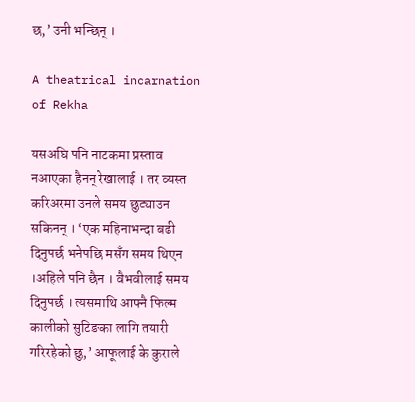छ,’ उनी भन्छिन् ।

A theatrical incarnation of Rekha

यसअघि पनि नाटकमा प्रस्ताव नआएका हैनन् रेखालाई । तर व्यस्त करिअरमा उनले समय छुट्याउन सकिनन् । ‘एक महिनाभन्दा बढी दिनुपर्छ भनेपछि मसँग समय थिएन ।अहिले पनि छैन । वैभवीलाई समय दिनुपर्छ । त्यसमाथि आफ्नै फिल्म कालीको सुटिङका लागि तयारी गरिरहेको छु,’ आफूलाई के कुराले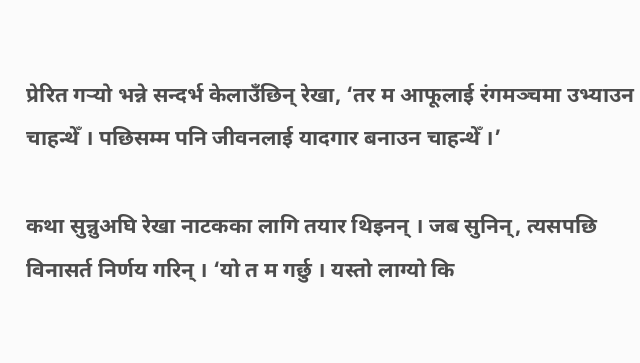प्रेरित गर्‍यो भन्ने सन्दर्भ केलाउँछिन् रेखा, ‘तर म आफूलाई रंगमञ्चमा उभ्याउन चाहन्थेँ । पछिसम्म पनि जीवनलाई यादगार बनाउन चाहन्थेँ ।’

कथा सुन्नुअघि रेखा नाटकका लागि तयार थिइनन् । जब सुनिन्, त्यसपछि विनासर्त निर्णय गरिन् । ‘यो त म गर्छु । यस्तो लाग्यो कि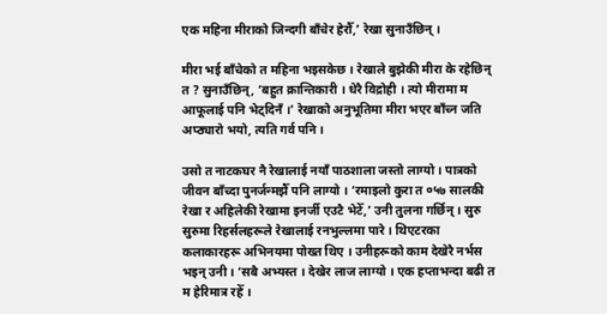एक महिना मीराको जिन्दगी बाँचेर हेरौँ,’ रेखा सुनाउँछिन् ।

मीरा भई बाँचेको त महिना भइसकेछ । रेखाले बुझेकी मीरा के रहेछिन् त ? सुनाउँछिन्, ‘बहुत क्रान्तिकारी । धेरै विद्रोही । त्यो मीरामा म आफूलाई पनि भेट्दिनँ ।’ रेखाको अनुभूतिमा मीरा भएर बाँच्न जति अप्ठ्यारो भयो, त्यति गर्व पनि ।

उसो त नाटकघर नै रेखालाई नयाँ पाठशाला जस्तो लाग्यो । पात्रको जीवन बाँच्दा पुनर्जन्मझैँ पनि लाग्यो । ‘रमाइलो कुरा त ०५७ सालकी रेखा र अहिलेकी रेखामा इनर्जी एउटै भेटेँ,’ उनी तुलना गर्छिन् । सुरु सुरुमा रिहर्सलहरूले रेखालाई रनभुल्लमा पारे । थिएटरका कलाकारहरू अभिनयमा पोख्त थिए । उनीहरूको काम देखेरै नर्भस भइन् उनी । ‘सबै अभ्यस्त । देखेर लाज लाग्यो । एक हप्ताभन्दा बढी त म हेरिमात्र रहेँ ।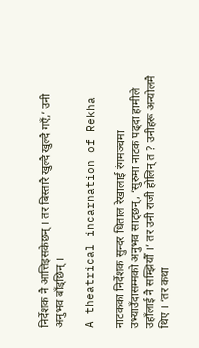निर्देशक नै आत्तिइसकेछन् । तर बिस्तारै खुल्दै खुल्दै गएँ,’ उनी अनुभव बाँड्छिन् ।

A theatrical incarnation of Rekha

नाटकका निर्देशक सुन्दर धिताल रेखालाई रंगमञ्चमा उभ्याउँदासम्मको अनुभव साट्छन्, ‘सुरुमा नाटक पढ्दा हामीले उहाँलाई नै सम्झियौँ ।’ तर उनी राजी होलिन् त ? उनीहरू अन्योलमै थिए । ‘तर कथा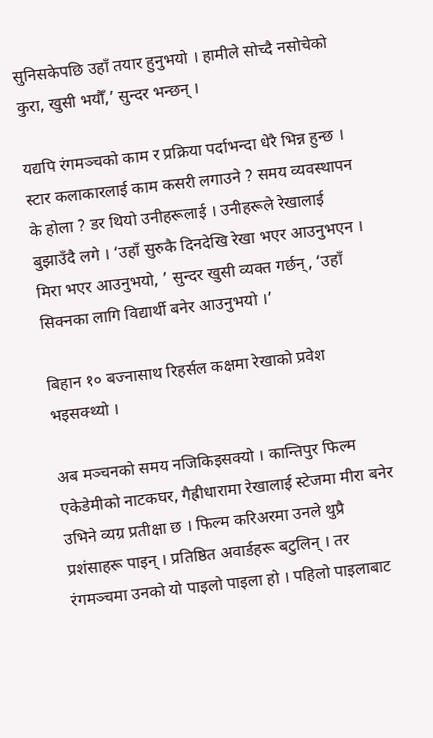सुनिसकेपछि उहाँ तयार हुनुभयो । हामीले सोच्दै नसोचेको कुरा, खुसी भयौँ,’ सुन्दर भन्छन् ।

यद्यपि रंगमञ्चको काम र प्रक्रिया पर्दाभन्दा धेरै भिन्न हुन्छ । स्टार कलाकारलाई काम कसरी लगाउने ? समय व्यवस्थापन के होला ? डर थियो उनीहरूलाई । उनीहरूले रेखालाई बुझाउँदै लगे । ‘उहाँ सुरुकै दिनदेखि रेखा भएर आउनुभएन । मिरा भएर आउनुभयो, ’ सुन्दर खुसी व्यक्त गर्छन्, ‘उहाँ सिक्नका लागि विद्यार्थी बनेर आउनुभयो ।’

बिहान १० बज्नासाथ रिहर्सल कक्षमा रेखाको प्रवेश भइसक्थ्यो ।

अब मञ्चनको समय नजिकिइसक्यो । कान्तिपुर फिल्म एकेडेमीको नाटकघर, गैह्रीधारामा रेखालाई स्टेजमा मीरा बनेर उभिने व्यग्र प्रतीक्षा छ । फिल्म करिअरमा उनले थुप्रै प्रशंसाहरू पाइन् । प्रतिष्ठित अवार्डहरू बटुलिन् । तर रंगमञ्चमा उनको यो पाइलो पाइला हो । पहिलो पाइलाबाट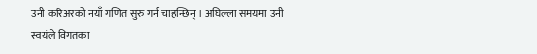उनी करिअरको नयाँ गणित सुरु गर्न चाहन्छिन् । अघिल्ला समयमा उनी स्वयंले विगतका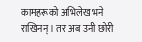कामहरूको अभिलेख भने राखिनन् । तर अब उनी छोरी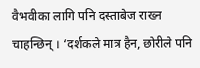वैभवीका लागि पनि दस्ताबेज राख्न चाहन्छिन् । ‘दर्शकले मात्र हैन, छोरीले पनि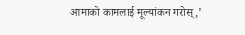आमाको कामलाई मूल्यांकन गरोस्,’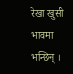रेखा खुसी भावमा भन्छिन् ।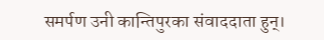समर्पण उनी कान्तिपुरका संवाददाता हुन्।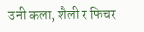उनी कला, शैली र फिचर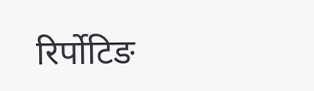रिर्पोटिङ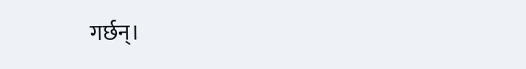गर्छन्।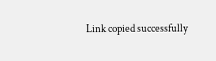Link copied successfully